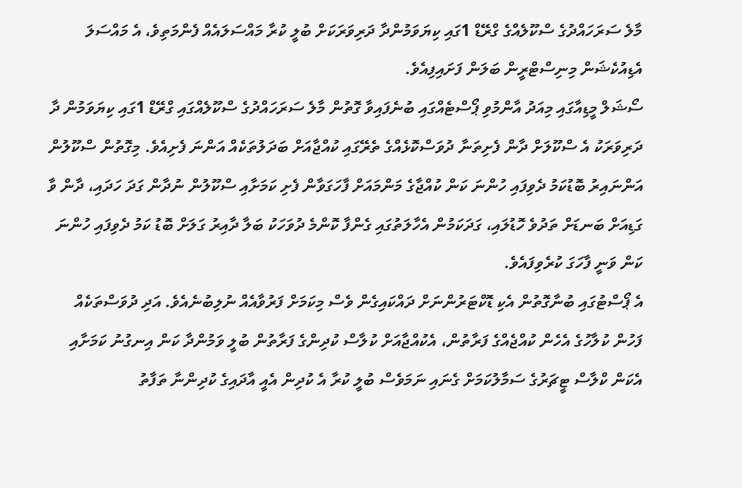މާލެ ސަރަހައްދުގެ ސްކޫލެއްގެ ގްރޭޑް 1ގައި ކިޔަވަމުންދާ ދަރިވަރަކަށް ބުލީ ކުރާ މައްސަލައެއް ފެންމަތިވެ، އެ މައްސަލަ އެޑިއުކެޝަން މިނިސްޓްރީން ބަލަން ފަށައިފިއެވެ.
ސޯޝަލް މީޑިއާގައި މިއަދު އާންމުވި ޕޯސްޓެއްގައި ބުނެފައިވާ ގޮތުން މާލެ ސަރަހައްދުގެ ސްކޫލެއްގައި ގްރޭޑް 1ގައި ކިޔަވަމުން ދާ ދަރިވަރަކު އެ ސްކޫލަށް ދާން ފެށިތަނާ ދުވަސްކޮޅެއްގެ ތެރޭގައި ކުއްޖާއަށް ބަދަލުތަކެއް އަންނަ ފެށިއެވެ. މިގޮތުން ސްކޫލުން އަންނައިރު ބޮޑުކަމު ދެވިފައި ހުންނަ ކަން ކުއްޖާގެ މަންމައަށް ފާހަގަވާން ފެށި ކަމަށާއި ސްކޫލުން ނުދާން ގަދަ ހަދައި، ދާން ވާ ގަޑިއަށް ބަނޑަށް ތަދުވެ ހޮޑުލައި، ގަދަކަމުން އެހާލަތުގައި ގެންފާ ކޮންމެ ދުވަހަކު ބަލާ ދާއިރު ގަލަށް ބޮޑު ކަމު ދެވިފައި ހުންނަ ކަން ވަނީ ފާހަގަ ކުރެވިފައެވެ.
އެ ޕޯސްޓުގައި ބުނާގޮތުން އެކި ޑޮކްޓަރުންނަށް ދައްކައިގެން ވެސް މިކަމަށް ފަރުވާއެއް ނުލިބުނެއެވެ. އަދި ދުވަސްތަކެއް ފަހުން ކުލާހުގެ އެހެން ކުއްޖެއްގެ ފަރާތުން، އެކުއްޖާއަށް ކުލާސް ކުދިންގެ ފަރާތުން ބުލީ ވަމުންދާ ކަން އިނގުނު ކަމަށާއި އެކަން ކްލާސް ޓީޗަރުގެ ސަމާލުކަމަށް ގެނައި ނަމަވެސް ބުލީ ކުރާ އެ ކުދިން އެއީ އާދައިގެ ކުދިންނާ ތަފާތު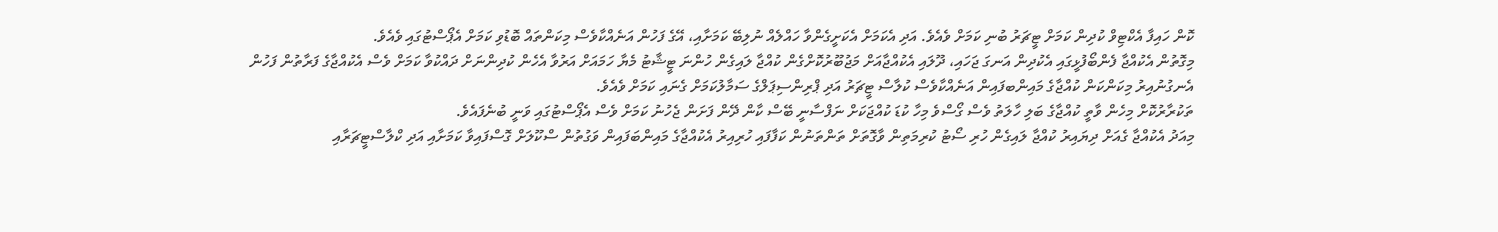ކޮން ހައިފާ އެކްޓިވް ކުދިން ކަމަށް ޓީޗަރު ބުނި ކަމަށް ވެއެވެ. އަދި އެކަމަށް އެކަށީގެންވާ ހައްލެއް ނުލިބޭ ކަމަށާއި، އޭގެ ފަހުން އަނެއްކާވެސް މިކަންތައް ބޮޑުވި ކަމަށް އެޕޯސްޓުގައި ވެއެވެ.
މިގޮތުން އެކުއްޖާ ފެންބޯފުޅީގައި އެކުދިން އަނގަ ޖަހައި، ދޫލައި އެކުއްޖާއަށް މަޖުބޫރުކޮށްގެން ކުއްޖާ ލައިގެން ހުންނަ ޓީޝާޓު މެޔާ ހަމައަށް އަރުވާ އެހެން ކުދިންނަށް ދައްކުވާ ކަމަށް ވެސް އެކުއްޖާގެ ފަރާތުން ފަހުން އެނގުނުއިރު މިކަންކަން ކުއްޖާގެ މައިންބފައިން އަނެއްކާވެސް ކުލާސް ޓީޗަރު އަދި ޕްރިންސިޕަލްގެ ސަމާލުކަމަށް ގެނައި ކަމަށް ވެއެވެ.
ތަކުރާރުކޮށް މިހެން ވާތީ ކުއްޖާގެ ބަލި ހާލަތު ވެސް ގޯސްވެ މިހާ ކުޑަ ކުއްޖަކަށް ނަފްސާނީ ބޭސް ކާން ދޭން ފަށަން ޖެހުނު ކަމަށް ވެސް އެޕޯސްޓުގައި ވަނީ ބުނެފައެވެ.
މިއަދު އެކުއްޖާ ގެއަށް ދިޔައިރު ކުއްޖާ ލައިގެން ހުރި ސޯޓު ކުރިމަތިން ވާގޮތަށް ތަންތަނުން ކަފާފައި ހުރިއިރު އެކުއްޖާގެ މައިންބަފައިން ވަގުތުން ސްކޫލަށް ގޮސްފައިވާ ކަމަށާއި އަދި ކްލާސްޓީޗަރާއި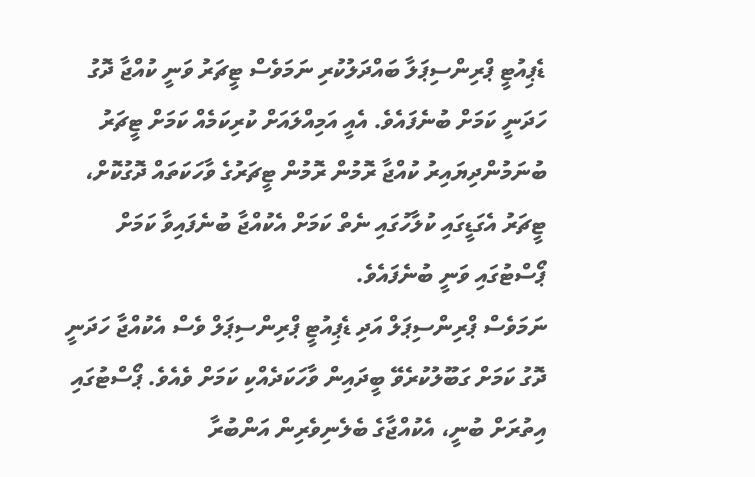ޑެޕިއުޓީ ޕްރިންސިޕަލާ ބައްދަލުކުރި ނަމަވެސް ޓީޗަރު ވަނީ ކުއްޖާ ދޮގު ހަދަނީ ކަމަށް ބުނެފައެވެ. އެއީ އަމިއްލައަށް ކުރިކަމެއް ކަމަށް ޓީޗަރު ބުނަމުންދިޔައިރު ކުއްޖާ ރޮމުން ރޮމުން ޓީޗަރުގެ ވާހަކަތައް ދޮގުކޮށް، ޓީޗަރު އެގަޑީގައި ކުލާހުގައި ނެތް ކަމަށް އެކުއްޖާ ބުނެފައިވާ ކަމަށް ޕޯސްޓުގައި ވަނީ ބުނެފައެވެ.
ނަމަވެސް ޕްރިންސިޕަލް އަދި ޑެޕިއުޓީ ޕްރިންސިޕަލް ވެސް އެކުއްޖާ ހަދަނީ ދޮގު ކަމަށް ގަބޫލުކުރެވޭ ބީދައިން ވާހަކަދެއްކި ކަމަށް ވެއެވެ. ޕޯސްޓުގައި އިތުރަށް ބުނީ، އެކުއްޖާގެ ބެލެނިވެރިން އަންބުރާ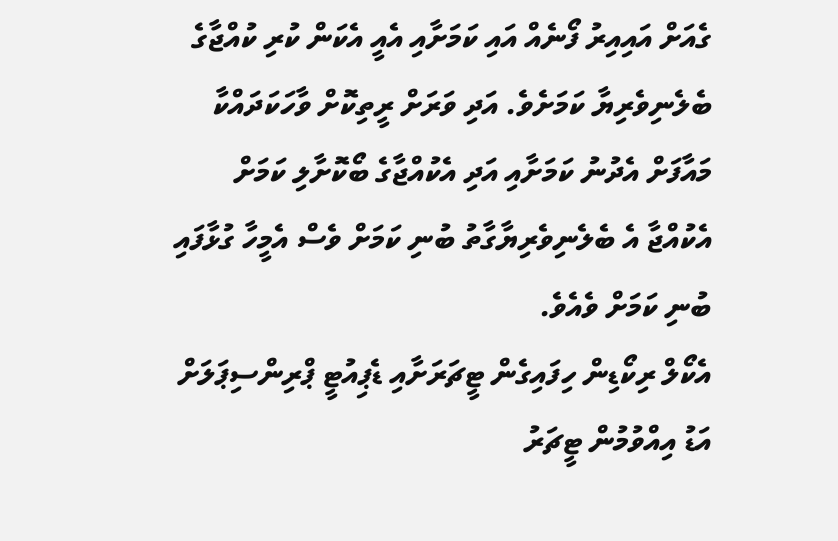ގެއަށް އައިއިރު ފޯނެއް އައި ކަމަށާއި އެއީ އެކަން ކުރި ކުއްޖާގެ ބެލެނިވެރިޔާ ކަމަށެވެ. އަދި ވަރަށް ރީތިކޮށް ވާހަކަދައްކާ މައާފަށް އެދުނު ކަމަށާއި އަދި އެކުއްޖާގެ ބޯކޮށާލި ކަމަށް އެކުއްޖާ އެ ބެލެނިވެރިޔާގާތު ބުނި ކަމަށް ވެސް އެމީހާ ގުޅާފައި ބުނި ކަމަށް ވެއެވެ.
އެކޯލް ރިކޯޑިން ހިފައިގެން ޓީޗަރަށާއި ޑެޕިއުޓީ ޕްރިންސިޕަލަށް އަޑު އިއްވުމުން ޓީޗަރު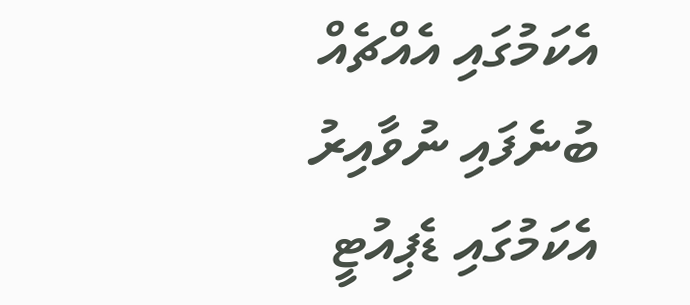އެކަމުގައި އެއްޗެއް ބުނެފައި ނުވާއިރު އެކަމުގައި ޑެޕިއުޓީ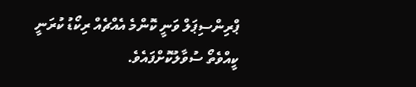ޕްރިންސިޕަލް ވަނީ ކޮންމެ އެއްޗެއް ރިކޯޑު ކުރަނީ ކީއްވެތޯ ސުވާލުކޮށްފައެވެ.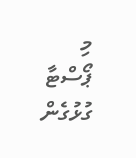މި ޕޯސްޓާ ގުޅުގެން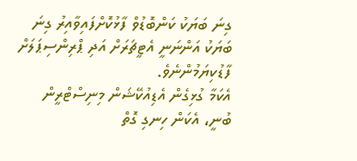ގިނަ ބަޔަކު ކަންބޮޑުވް ފާޅުކޮށްފައިވާއިރު ގިނަ ބަޔަކު އަންނަނީ އެޓީޗަރަށް އަދި ޕްރިންސިޕަލަށް ފާޑުކިޔަމުންނެވެ.
އެކަމާ ގުޅިގެން އެޑިއުކޭޝަން މިނިސްޓްރީން ބުނީ، އެކަން ހިނގި ގޮތް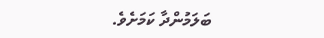ބަލަމުންދާ ކަމަށެވެ.